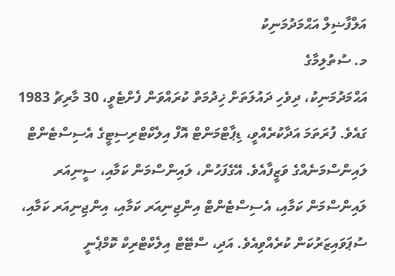އަލްފާޟިލް އަޙްމަދުމަނިކު
މ. ސުތުލިމާގެ
އަޙްމަދުމަނިކު، ދިވެހި ދައުލަތަށް ޚިދުމަތް ކުރައްވަން ފެށްޓެވީ، 30 މާރިޗު 1983 ގައެވެ. ފުރަތަމަ އަދާކުރެއްވީ، ޑިޕާޓްމަންޓް އޮފް އިލެކްޓްރިސިޓީގެ އެސިސްޓެންޓް ލައިންސްމަނެއްގެ ވަޒީފާއެވެ. އޭގެފަހުން، ލައިންސްމަން ކަމާއި، ސީނިއަރ ލައިންސްމަން ކަމާއި، އެސިސްޓެންޓް އިންޖިނިއަރ ކަމާއި، އިންޖިނިއަރ ކަމާއި، ސުޕަވައިޒަރުކަން ކުރެއްވިއެވެ. އަދި، ސްޓޭޓް އިލެކްޓްރިކް ކޮމްޕެނީ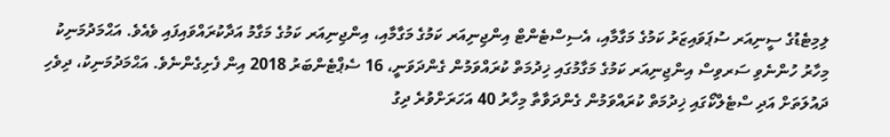ލިމިޓެޑުގެ ސީނިއަރ ސުޕަވައިޒަރު ކަމުގެ މަގާމާއި، އެސިސްޓެންޓް އިންޖިނިއަރ ކަމުގެ މަގާމާއި، އިންޖިނިއަރ ކަމުގެ މަގާމު އަދާކުރައްވައިފައި ވެއެވެ. އަޙްމަދުމަނިކު މިހާރު ހުންނެވި ސަރވިސް އިންޖިނިއަރ ކަމުގެ މަގާމުގައި ޚިދުމަތް ކުރައްވަމުން ގެންދަވަނީ، 16 ސެޕްޓެންބަރު 2018 އިން ފެށިގެންނެވެ. އަޙްމަދުމަނިކު، ދިވެހި ދައުލަތަށް އަދި ސްޓެލްކޯގައި ޚިދުމަތް ކުރައްވަމުން ގެންދަވާތާ މިހާރު 40 އަހަރަށްވުރެ ދިގު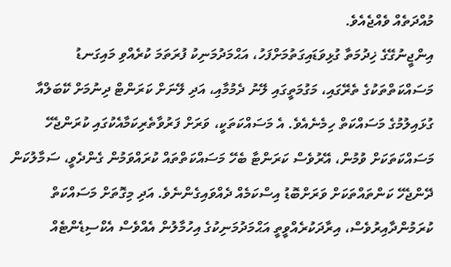މުއްދަތެއް ވެއްޖެއެވެ.
އިންޖީނުގޭގެ ޚިދުމަތާ ގުޅިވަޑައިގަތުމަށްފަހު، އަޙްމަދުމަނިކު ފުރަތަމަ ކުރެއްވި މައިގަނޑު މަސައްކަތްތަކުގެ ތެރޭގައި، މަގުމަތީގައި ލޭނު ދެމުމާއި، އަދި ލޭނަށް ކަރަންޓް ދިނުމަށް ކޭބަލްއާ ގުޅައިލުމުގެ މަސައްކަތް ހިމެނެއެވެ. އެ މަސައްކަތަކީ، ވަރަށް ފަރުވާތެރިކަމާއެކުގައި ކުރަންޖެހޭ މަސައްކަތަކަށް ވުމުން، އޭރުވެސް ކަރަންޓާ ބެހޭ މަސައްކަތްތައް ކުރައްވަމުން ގެންދެވީ، ސަމާލުކަން ދޭންޖެހޭ ކަންތައްތަކަށް ވަރަށްބޮޑު އިސްކަމެއް ދެއްވައިގެންނެވެ. އަދި މިގޮތަށް މަސައްކަތް ކުރަމުންދާއިރުވެސް، އިރާދަކުރެއްވީތީ އަޙްމަދުމަނިކުގެ އިހުމާލުން އެއްވެސް އެކްސިޑެންޓެއް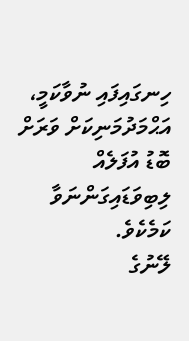ހިނގައިފައި ނުވާކަމީ، އަޙްމަދުމަނިކަށް ވަރަށް ބޮޑު އުފަލެއް ލިބިވަޑައިގަންނަވާ ކަމެކެވެ.
ލޭނުގެ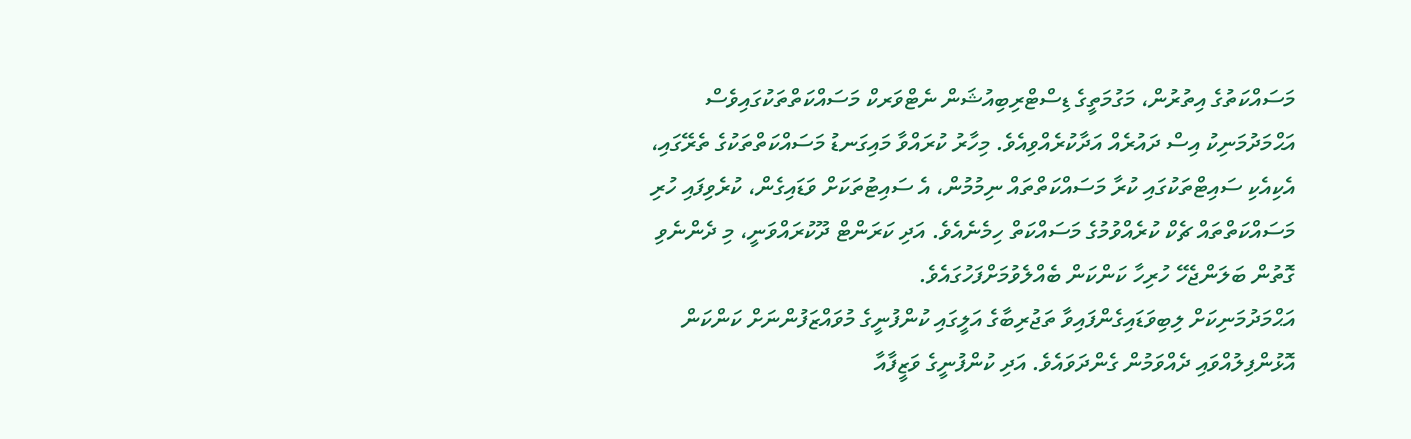މަސައްކަތުގެ އިތުރުން، މަގުމަތީގެ ޑިސްޓްރިބިއުޝަން ނެޓްވަރކް މަސައްކަތްތަކުގައިވެސް އަޙްމަދުމަނިކު އިސް ދައުރެއް އަދާކުރެއްވިއެވެ. މިހާރު ކުރައްވާ މައިގަނޑު މަސައްކަތްތަކުގެ ތެރޭގައި، އެކިއެކި ސައިޓްތަކުގައި ކުރާ މަސައްކަތްތައް ނިމުމުން، އެ ސައިޓުތަކަށް ވަޑައިގެން، ކުރެވިފައި ހުރި މަސައްކަތްތައް ޗެކް ކުރެއްވުމުގެ މަސައްކަތް ހިމެނެއެވެ. އަދި ކަރަންޓް ދޫކުރައްވަނީ، މި ދެންނެވި ގޮތުން ބަލަންޖެހޭ ހުރިހާ ކަންކަން ބެއްލެވުމަށްފަހުގައެވެ.
އަޙްމަދުމަނިކަށް ލިބިވަޑައިގެންފައިވާ ތަޖުރިބާގެ އަލީގައި ކުންފުނީގެ މުވައްޒަފުންނަށް ކަންކަން އޮޅުންފިލުއްވައި ދެއްވަމުން ގެންދަވައެވެ. އަދި ކުންފުނީގެ ވަޒީފާއާ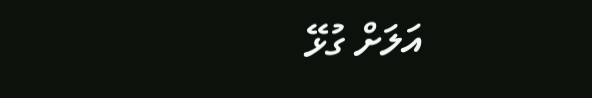އަލަށް ގުޅޭ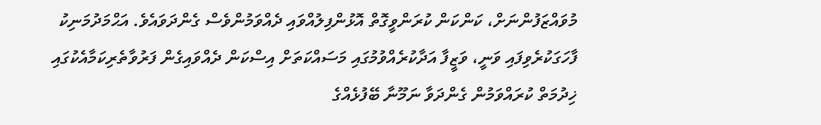މުވައްޒަފުންނަށް، ކަންކަން ކުރަންވީގޮތް އޮޅުންފިލުއްވައި ދެއްވަމުންވެސް ގެންދަވައެވެ. އަޙްމަދުމަނިކު ފާހަގަކުރެވިފައި ވަނީ، ވަޒީފާ އަދާކުރެއްވުމުގައި މަސައްކަތަށް އިސްކަން ދެއްވައިގެން ފަރުވާތެރިކަމާއެކުގައި ޚިދުމަތް ކުރައްވަމުން ގެންދަވާ ނަމޫނާ ބޭފުޅެއްގެ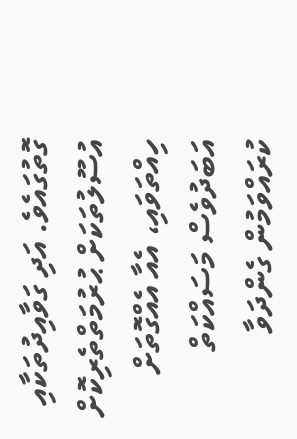ގޮތުގައެވެ. އަދި ގަވާއިދުތަކާއި އުސޫލުތަކަށް ޙުރުމަތްތެރިކޮށް ހިއްތަވައި، އެއާ އެއްގޮތަށް އަބަދުވެސް މަސައްކަތް ކުރައްވަމުން ގެންދަވާ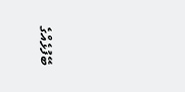ބޭފުޅެއްގެ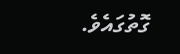ގޮތުގައެވެ.